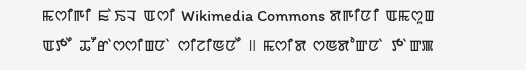ꯃꯁꯤꯒꯤ ꯐꯥꯏꯜ ꯑꯁꯤ Wikimedia Commons ꯗꯒꯤꯅꯤ ꯑꯃꯁꯨꯡ ꯑꯇꯩ ꯊꯧꯔꯥꯁꯁꯤꯡꯅꯥ ꯁꯤꯖꯤꯟꯅꯩ ꯫ ꯃꯁꯤꯗ ꯁꯟꯗꯣꯛꯅꯥ ꯇꯥꯛꯄ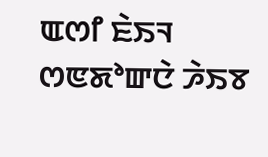ꯑꯁꯤ ꯐꯥꯏꯜ ꯁꯟꯗꯣꯛꯅꯥ ꯍꯥꯏꯕ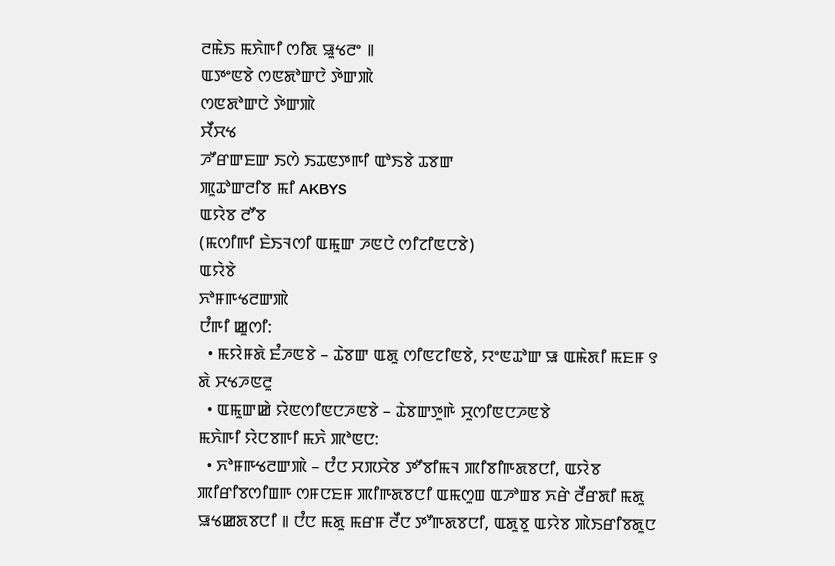ꯂꯃꯥꯏ ꯃꯈꯥꯒꯤ ꯁꯤꯗ ꯎꯨꯠꯂꯦ ꯫
ꯑꯇꯦꯟꯕꯥ ꯁꯟꯗꯣꯛꯅꯥ ꯇꯥꯛꯄꯥ
ꯁꯟꯗꯣꯛꯅꯥ ꯇꯥꯛꯄꯥ
ꯆꯩꯆꯠ
ꯍꯧꯔꯛꯐꯛ ꯏꯁꯥ ꯏꯊꯟꯇꯒꯤ ꯑꯣꯏꯕꯥ ꯊꯕꯛ
ꯄꯨꯊꯣꯛꯂꯤꯕ ꯃꯤ AKBYS
ꯑꯌꯥꯕ ꯂꯧꯕ
(ꯃꯁꯤꯒꯤ ꯐꯥꯏꯜꯁꯤ ꯑꯃꯨꯛ ꯍꯟꯅꯥ ꯁꯤꯖꯤꯟꯅꯕꯥ)
ꯑꯌꯥꯕꯥ
ꯈꯣꯝꯒꯠꯂꯛꯄꯥ
ꯅꯪꯒꯤ ꯀꯨꯁꯤ:
  • ꯃꯌꯥꯝꯗꯥ ꯐꯪꯍꯟꯕꯥ – ꯊꯥꯕꯛ ꯑꯗꯨ ꯁꯤꯟꯖꯤꯟꯕꯥ, ꯌꯦꯟꯊꯣꯛ ꯎ ꯑꯃꯥꯗꯤ ꯃꯐꯝ ꯱ ꯗꯥ ꯆꯠꯍꯟꯂꯨ
  • ꯑꯃꯨꯛꯀꯥ ꯌꯥꯟꯁꯤꯟꯅꯍꯟꯕꯥ – ꯊꯥꯕꯛꯇꯨꯒꯥ ꯆꯨꯁꯤꯟꯅꯍꯟꯕꯥ
ꯃꯈꯥꯒꯤ ꯌꯥꯅꯕꯒꯤ ꯃꯈꯥ ꯄꯣꯟꯅ:
  • ꯈꯣꯝꯒꯠꯂꯛꯄꯥ – ꯅꯪꯅ ꯆꯞꯆꯥꯕ ꯇꯧꯕꯤꯃꯜ ꯄꯤꯕꯤꯒꯗꯕꯅꯤ, ꯑꯌꯥꯕ ꯄꯤꯔꯤꯕꯁꯤꯡꯒ ꯁꯝꯅꯐꯝ ꯄꯤꯒꯗꯕꯅꯤ ꯑꯃꯁꯨꯡ ꯑꯍꯣꯡꯕ ꯈꯔꯥ ꯂꯩꯔꯗꯤ ꯃꯗꯨ ꯎꯠꯀꯗꯕꯅꯤ ꯫ ꯅꯪꯅ ꯃꯗꯨ ꯃꯔꯝ ꯂꯩꯅ ꯇꯧꯒꯗꯕꯅꯤ, ꯑꯗꯨꯕꯨ ꯑꯌꯥꯕ ꯄꯥꯏꯔꯤꯕꯗꯨꯅ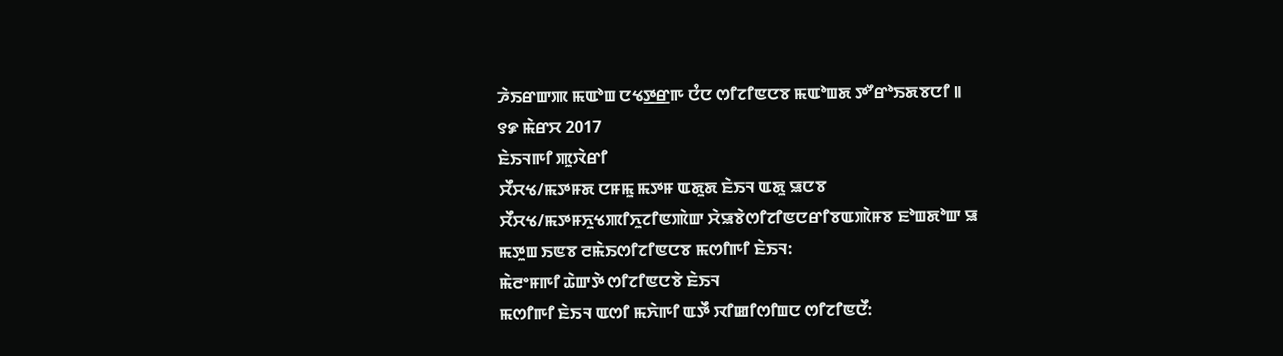ꯍꯥꯏꯔꯛꯄ ꯃꯑꯣꯡ ꯅꯠꯇ꯭ꯔꯒ ꯅꯪꯅ ꯁꯤꯖꯤꯟꯅꯕ ꯃꯑꯣꯡꯗ ꯇꯧꯔꯣꯏꯗꯕꯅꯤ ꯫
꯱꯹ ꯃꯥꯔꯆ 2017
ꯐꯥꯏꯜꯒꯤ ꯄꯨꯋꯥꯔꯤ
ꯆꯩꯆꯠ/ꯃꯇꯝꯗ ꯅꯝꯃꯨ ꯃꯇꯝ ꯑꯗꯨꯗ ꯐꯥꯏꯜ ꯑꯗꯨ ꯎꯅꯕ
ꯆꯩꯆꯠ/ꯃꯇꯝꯈꯨꯠꯄꯤꯈꯨꯖꯤꯟꯄꯥꯛ ꯆꯥꯎꯕꯥꯁꯤꯖꯤꯟꯅꯔꯤꯕꯑꯄꯥꯝꯕ ꯐꯣꯡꯗꯣꯛ ꯎ
ꯃꯇꯨꯡ ꯏꯟꯕ ꯂꯃꯥꯏꯁꯤꯖꯤꯟꯅꯕ ꯃꯁꯤꯒꯤ ꯐꯥꯏꯜ:
ꯃꯥꯂꯦꯝꯒꯤ ꯊꯥꯛꯇꯥ ꯁꯤꯖꯤꯟꯅꯕꯥ ꯐꯥꯏꯜ
ꯃꯁꯤꯒꯤ ꯐꯥꯏꯜ ꯑꯁꯤ ꯃꯈꯥꯒꯤ ꯑꯇꯩ ꯋꯤꯀꯤꯁꯤꯡꯅ ꯁꯤꯖꯤꯟꯅꯩ: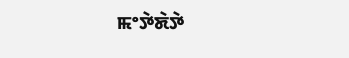ꯃꯦꯇꯥꯗꯥꯇꯥ